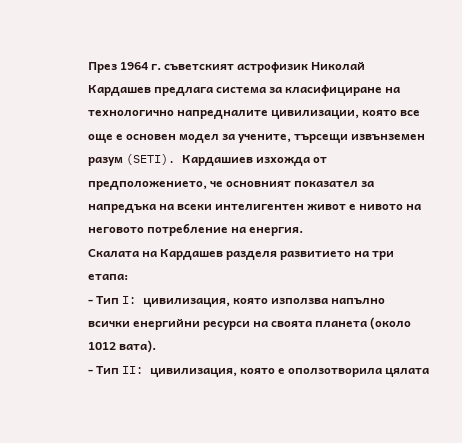През 1964 г. съветският астрофизик Николай Кардашев предлага система за класифициране на технологично напредналите цивилизации, която все още е основен модел за учените, търсещи извънземен разум (SETI). Кардашиев изхожда от предположението, че основният показател за напредъка на всеки интелигентен живот е нивото на неговото потребление на енергия.
Скалата на Кардашев разделя развитието на три етапа:
- Тип I: цивилизация, която използва напълно всички енергийни ресурси на своята планета (около 1012 вата).
- Тип II: цивилизация, която е оползотворила цялата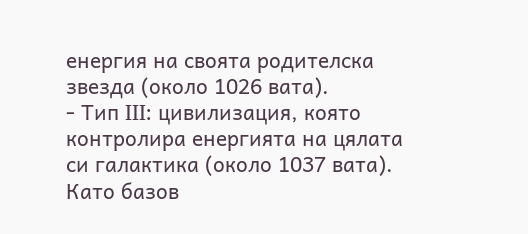енергия на своята родителска звезда (около 1026 вата).
- Тип III: цивилизация, която контролира енергията на цялата си галактика (около 1037 вата).
Като базов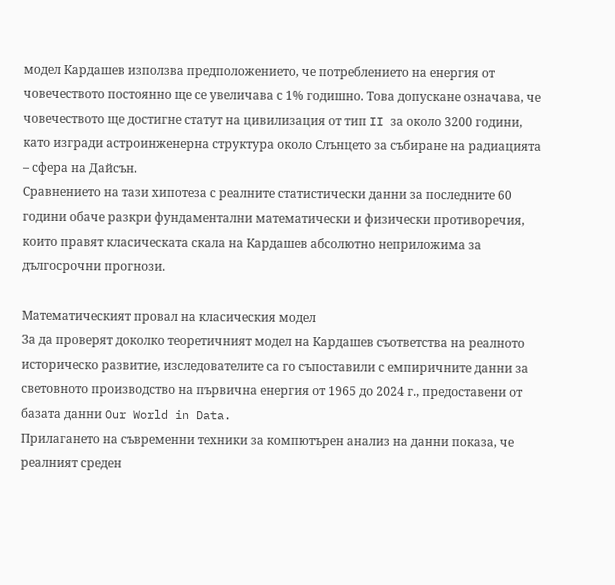модел Кардашев използва предположението, че потреблението на енергия от човечеството постоянно ще се увеличава с 1% годишно. Това допускане означава, че човечеството ще достигне статут на цивилизация от тип II за около 3200 години, като изгради астроинженерна структура около Слънцето за събиране на радиацията – сфера на Дайсън.
Сравнението на тази хипотеза с реалните статистически данни за последните 60 години обаче разкри фундаментални математически и физически противоречия, които правят класическата скала на Кардашев абсолютно неприложима за дългосрочни прогнози.

Математическият провал на класическия модел
За да проверят доколко теоретичният модел на Кардашев съответства на реалното историческо развитие, изследователите са го съпоставили с емпиричните данни за световното производство на първична енергия от 1965 до 2024 г., предоставени от базата данни Our World in Data.
Прилагането на съвременни техники за компютърен анализ на данни показа, че реалният среден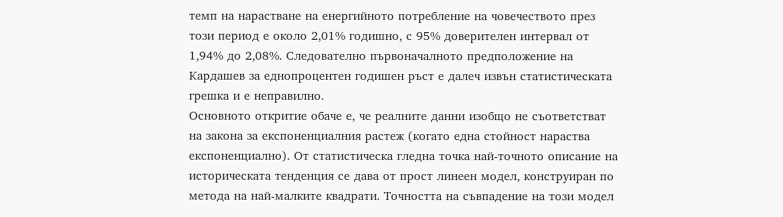темп на нарастване на енергийното потребление на човечеството през този период е около 2,01% годишно, с 95% доверителен интервал от 1,94% до 2,08%. Следователно първоначалното предположение на Кардашев за еднопроцентен годишен ръст е далеч извън статистическата грешка и е неправилно.
Основното откритие обаче е, че реалните данни изобщо не съответстват на закона за експоненциалния растеж (когато една стойност нараства експоненциално). От статистическа гледна точка най-точното описание на историческата тенденция се дава от прост линеен модел, конструиран по метода на най-малките квадрати. Точността на съвпадение на този модел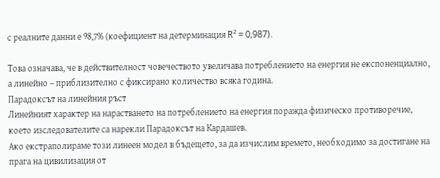с реалните данни е 98,7% (коефициент на детерминация R² = 0,987).

Това означава, че в действителност човечеството увеличава потреблението на енергия не експоненциално, а линейно – приблизително с фиксирано количество всяка година.
Парадоксът на линейния ръст
Линейният характер на нарастването на потреблението на енергия поражда физическо противоречие, което изследователите са нарекли Парадоксът на Кардашев.
Ако екстраполираме този линеен модел в бъдещето, за да изчислим времето, необходимо за достигане на прага на цивилизация от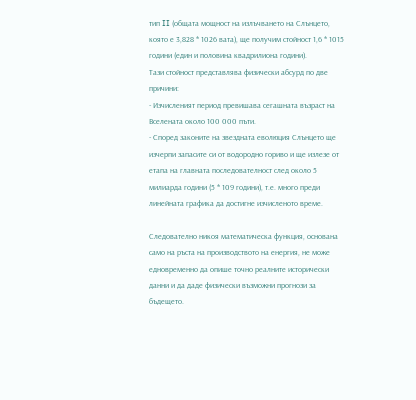тип II (общата мощност на излъчването на Слънцето, която е 3,828 * 1026 вата), ще получим стойност 1,6 * 1015 години (един и половина квадрилиона години).
Тази стойност представлява физически абсурд по две причини:
- Изчисленият период превишава сегашната възраст на Вселената около 100 000 пъти.
- Според законите на звездната еволюция Слънцето ще изчерпи запасите си от водородно гориво и ще излезе от етапа на главната последователност след около 5 милиарда години (5 * 109 години), т.е. много преди линейната графика да достигне изчисленото време.

Следователно никоя математическа функция, основана само на ръста на производството на енергия, не може едновременно да опише точно реалните исторически данни и да даде физически възможни прогнози за бъдещето.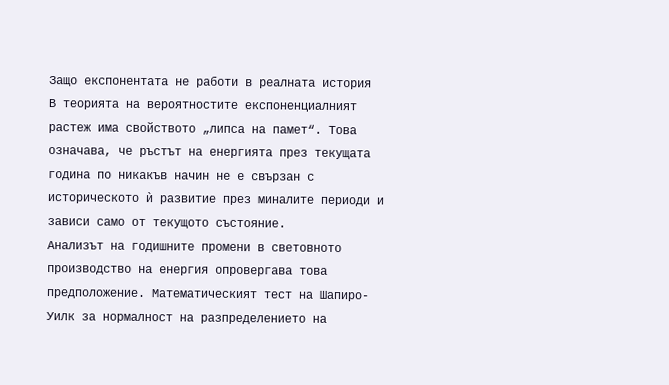Защо експонентата не работи в реалната история
В теорията на вероятностите експоненциалният растеж има свойството „липса на памет“. Това означава, че ръстът на енергията през текущата година по никакъв начин не е свързан с историческото ѝ развитие през миналите периоди и зависи само от текущото състояние.
Анализът на годишните промени в световното производство на енергия опровергава това предположение. Математическият тест на Шапиро-Уилк за нормалност на разпределението на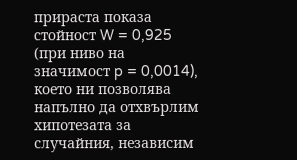прираста показа стойност W = 0,925 (при ниво на значимост p = 0,0014), което ни позволява напълно да отхвърлим хипотезата за случайния, независим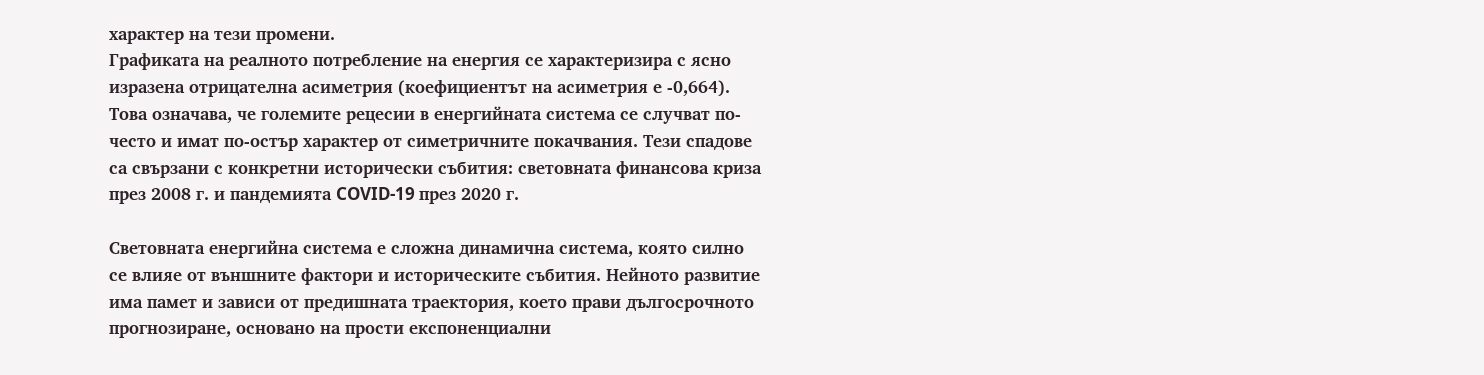характер на тези промени.
Графиката на реалното потребление на енергия се характеризира с ясно изразена отрицателна асиметрия (коефициентът на асиметрия е -0,664). Това означава, че големите рецесии в енергийната система се случват по-често и имат по-остър характер от симетричните покачвания. Тези спадове са свързани с конкретни исторически събития: световната финансова криза през 2008 г. и пандемията COVID-19 през 2020 г.

Световната енергийна система е сложна динамична система, която силно се влияе от външните фактори и историческите събития. Нейното развитие има памет и зависи от предишната траектория, което прави дългосрочното прогнозиране, основано на прости експоненциални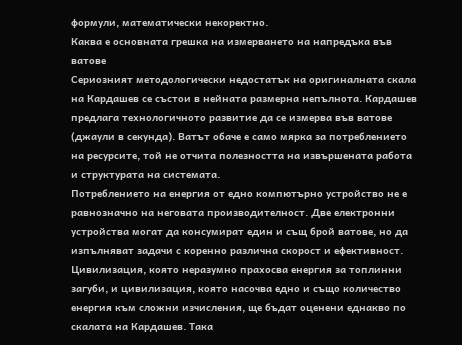формули, математически некоректно.
Каква е основната грешка на измерването на напредъка във ватове
Сериозният методологически недостатък на оригиналната скала на Кардашев се състои в нейната размерна непълнота. Кардашев предлага технологичното развитие да се измерва във ватове (джаули в секунда). Ватът обаче е само мярка за потреблението на ресурсите, той не отчита полезността на извършената работа и структурата на системата.
Потреблението на енергия от едно компютърно устройство не е равнозначно на неговата производителност. Две електронни устройства могат да консумират един и същ брой ватове, но да изпълняват задачи с коренно различна скорост и ефективност.
Цивилизация, която неразумно прахосва енергия за топлинни загуби, и цивилизация, която насочва едно и също количество енергия към сложни изчисления, ще бъдат оценени еднакво по скалата на Кардашев. Така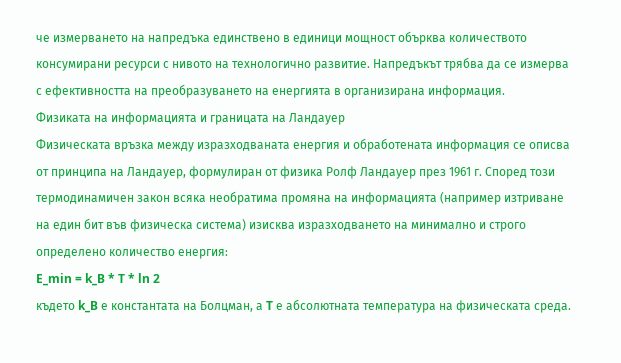че измерването на напредъка единствено в единици мощност обърква количеството консумирани ресурси с нивото на технологично развитие. Напредъкът трябва да се измерва с ефективността на преобразуването на енергията в организирана информация.
Физиката на информацията и границата на Ландауер
Физическата връзка между изразходваната енергия и обработената информация се описва от принципа на Ландауер, формулиран от физика Ролф Ландауер през 1961 г. Според този термодинамичен закон всяка необратима промяна на информацията (например изтриване на един бит във физическа система) изисква изразходването на минимално и строго определено количество енергия:
E_min = k_B * T * ln 2
където k_B е константата на Болцман, а T е абсолютната температура на физическата среда.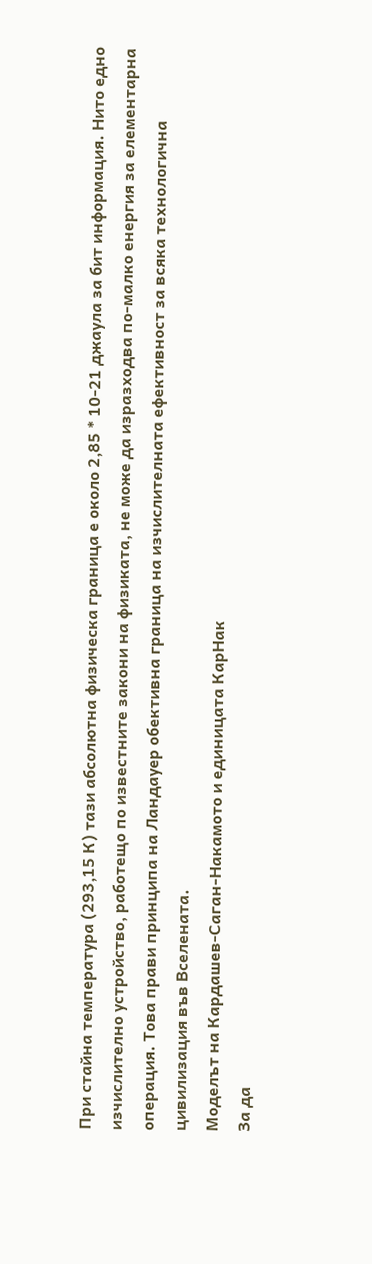При стайна температура (293,15 К) тази абсолютна физическа граница е около 2,85 * 10-21 джаула за бит информация. Нито едно изчислително устройство, работещо по известните закони на физиката, не може да изразходва по-малко енергия за елементарна операция. Това прави принципа на Ландауер обективна граница на изчислителната ефективност за всяка технологична цивилизация във Вселената.
Моделът на Кардашев-Саган-Накамото и единицата КарНак
За да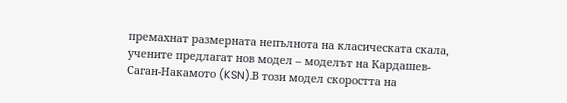премахнат размерната непълнота на класическата скала, учените предлагат нов модел – моделът на Кардашев-Саган-Накамото (KSN).В този модел скоростта на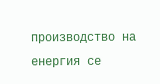производство на енергия се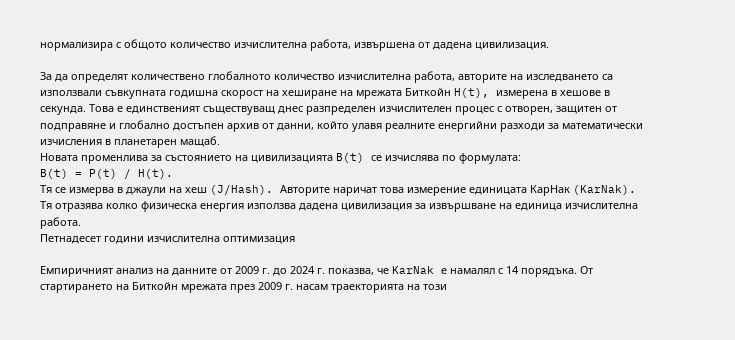нормализира с общото количество изчислителна работа, извършена от дадена цивилизация.

За да определят количествено глобалното количество изчислителна работа, авторите на изследването са използвали съвкупната годишна скорост на хеширане на мрежата Биткойн H(t), измерена в хешове в секунда. Това е единственият съществуващ днес разпределен изчислителен процес с отворен, защитен от подправяне и глобално достъпен архив от данни, който улавя реалните енергийни разходи за математически изчисления в планетарен мащаб.
Новата променлива за състоянието на цивилизацията B(t) се изчислява по формулата:
B(t) = P(t) / H(t).
Тя се измерва в джаули на хеш (J/Hash). Авторите наричат това измерение единицата КарНак (KarNak). Тя отразява колко физическа енергия използва дадена цивилизация за извършване на единица изчислителна работа.
Петнадесет години изчислителна оптимизация

Емпиричният анализ на данните от 2009 г. до 2024 г. показва, че KarNak е намалял с 14 порядъка. От стартирането на Биткойн мрежата през 2009 г. насам траекторията на този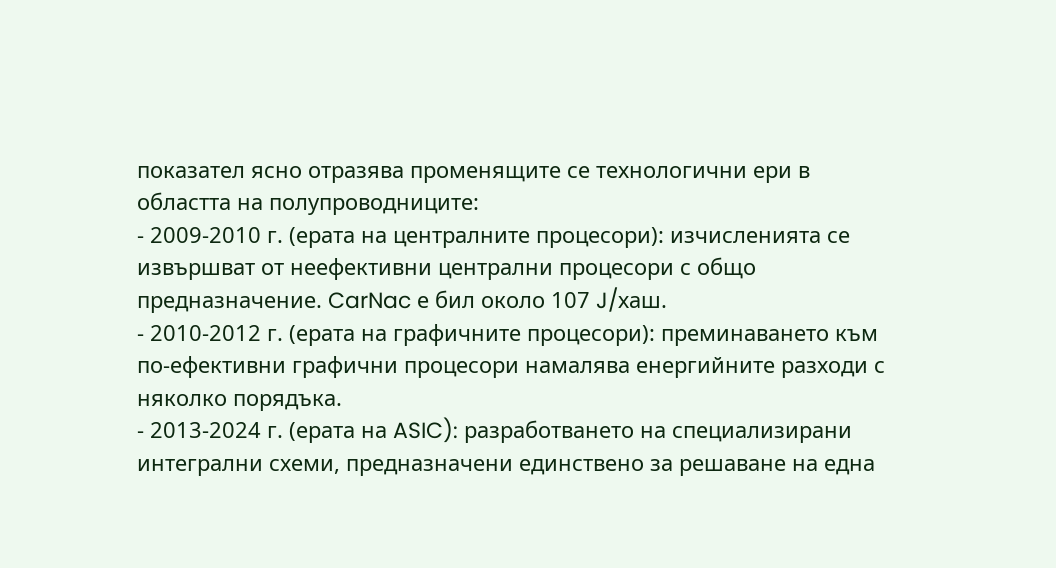показател ясно отразява променящите се технологични ери в областта на полупроводниците:
- 2009-2010 г. (ерата на централните процесори): изчисленията се извършват от неефективни централни процесори с общо предназначение. CarNac е бил около 107 J/хаш.
- 2010-2012 г. (ерата на графичните процесори): преминаването към по-ефективни графични процесори намалява енергийните разходи с няколко порядъка.
- 2013-2024 г. (ерата на ASIC): разработването на специализирани интегрални схеми, предназначени единствено за решаване на една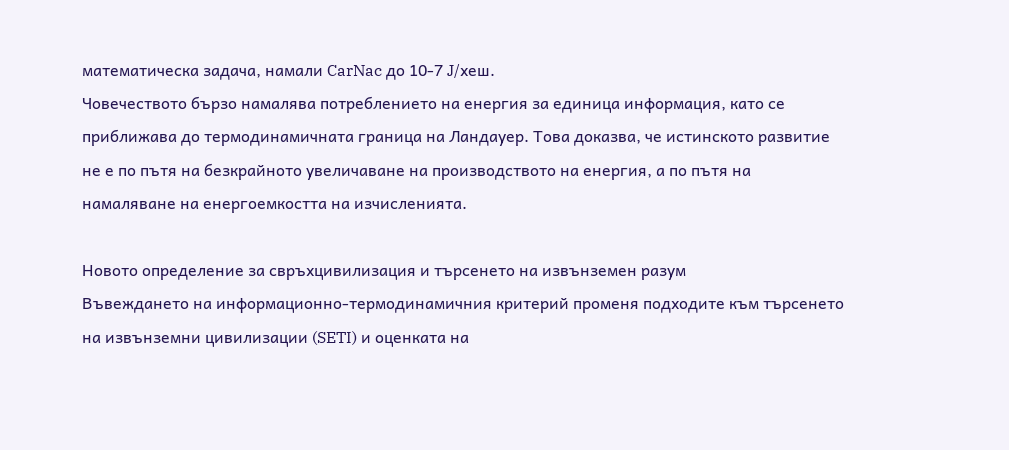математическа задача, намали CarNac до 10-7 J/хеш.
Човечеството бързо намалява потреблението на енергия за единица информация, като се приближава до термодинамичната граница на Ландауер. Това доказва, че истинското развитие не е по пътя на безкрайното увеличаване на производството на енергия, а по пътя на намаляване на енергоемкостта на изчисленията.

Новото определение за свръхцивилизация и търсенето на извънземен разум
Въвеждането на информационно-термодинамичния критерий променя подходите към търсенето на извънземни цивилизации (SETI) и оценката на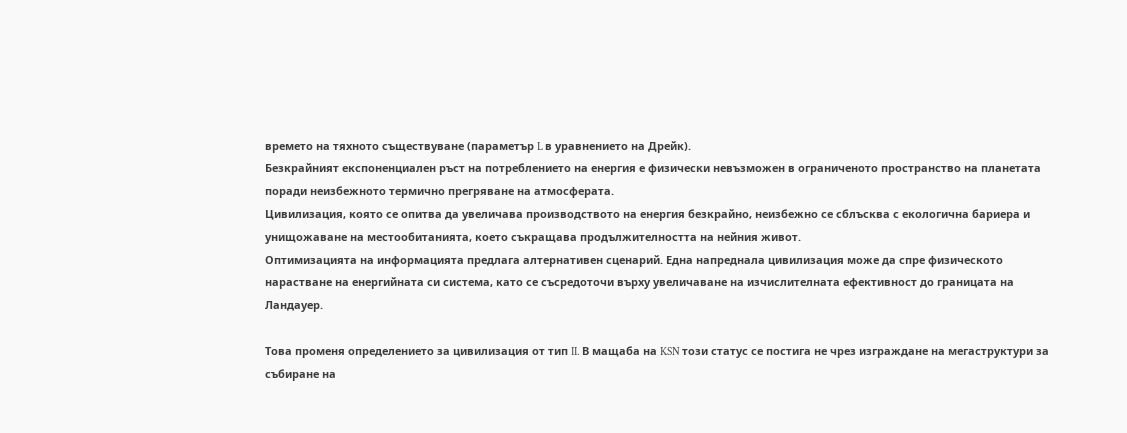времето на тяхното съществуване (параметър L в уравнението на Дрейк).
Безкрайният експоненциален ръст на потреблението на енергия е физически невъзможен в ограниченото пространство на планетата поради неизбежното термично прегряване на атмосферата.
Цивилизация, която се опитва да увеличава производството на енергия безкрайно, неизбежно се сблъсква с екологична бариера и унищожаване на местообитанията, което съкращава продължителността на нейния живот.
Оптимизацията на информацията предлага алтернативен сценарий. Една напреднала цивилизация може да спре физическото нарастване на енергийната си система, като се съсредоточи върху увеличаване на изчислителната ефективност до границата на Ландауер.

Това променя определението за цивилизация от тип II. В мащаба на KSN този статус се постига не чрез изграждане на мегаструктури за събиране на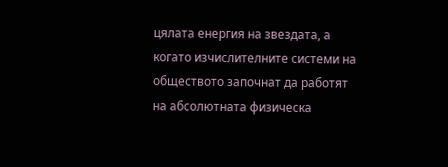цялата енергия на звездата, а когато изчислителните системи на обществото започнат да работят на абсолютната физическа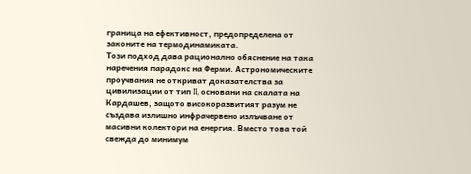граница на ефективност, предопределена от законите на термодинамиката.
Този подход дава рационално обяснение на така наречения парадокс на Ферми. Астрономическите проучвания не откриват доказателства за цивилизации от тип II, основани на скалата на Кардашев, защото високоразвитият разум не създава излишно инфрачервено излъчване от масивни колектори на енергия. Вместо това той свежда до минимум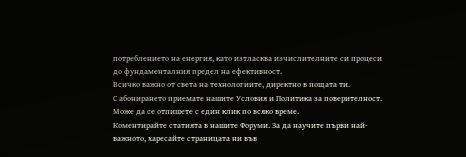потреблението на енергия, като изтласква изчислителните си процеси до фундаменталния предел на ефективност.
Всичко важно от света на технологиите, директно в пощата ти.
С абонирането приемате нашите Условия и Политика за поверителност. Може да се отпишете с един клик по всяко време.
Коментирайте статията в нашите Форуми. За да научите първи най-важното, харесайте страницата ни във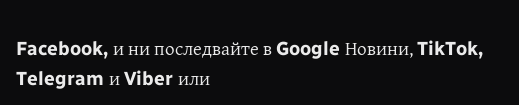Facebook, и ни последвайте в Google Новини, TikTok, Telegram и Viber или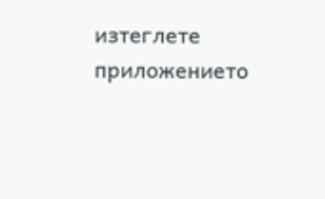изтеглете приложението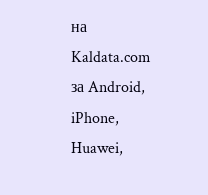на Kaldata.com за Android, iPhone, Huawei,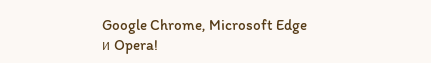Google Chrome, Microsoft Edge и Opera!